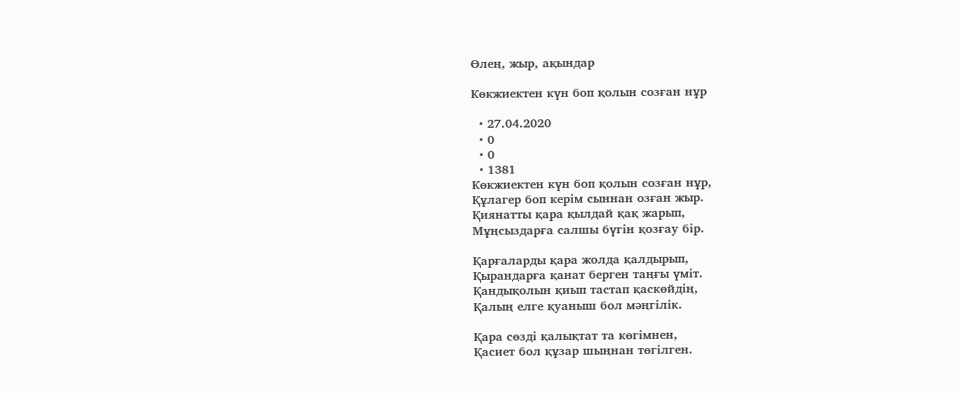Өлең, жыр, ақындар

Көкжиектен күн боп қолын созған нұр

  • 27.04.2020
  • 0
  • 0
  • 1381
Көкжиектен күн боп қолын созған нұр,
Құлагер боп керім сыннан озған жыр.
Қиянатты қара қылдай қақ жарып,
Мұңсыздарға салшы бүгін қозғау бір.

Қарғаларды қара жолда қалдырып,
Қырандарға қанат берген таңғы үміт.
Қандықолын қиып тастап қаскөйдің,
Қалың елге қуаныш бол мәңгілік.

Қара сөзді қалықтат та көгімнен,
Қасиет бол құзар шыңнан төгілген.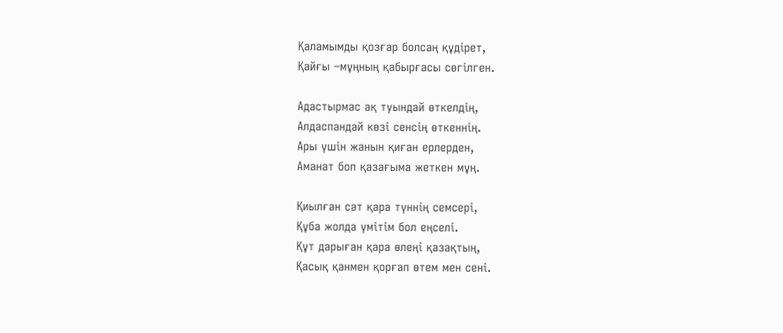Қаламымды қозғар болсаң құдірет,
Қайғы –мұңның қабырғасы сөгілген.

Адастырмас ақ туындай өткелдің,
Алдаспандай көзі сенсің өткеннің.
Ары үшін жанын қиған ерлерден,
Аманат боп қазағыма жеткен мұң.

Қиылған сәт қара түннің семсері,
Құба жолда үмітім бол еңселі.
Құт дарыған қара өлеңі қазақтың,
Қасық қанмен қорғап өтем мен сені.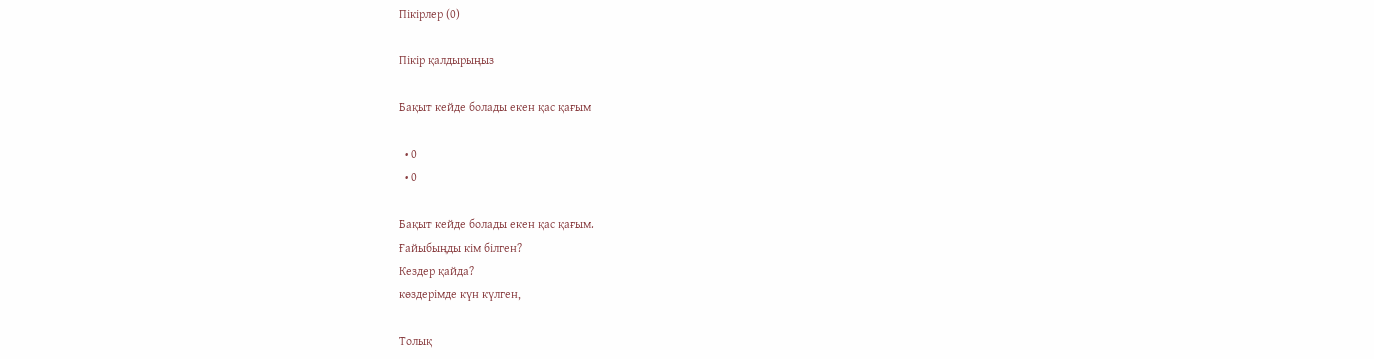Пікірлер (0)

Пікір қалдырыңыз

Бақыт кейде болады екен қас қағым

  • 0
  • 0

Бақыт кейде болады екен қас қағым.
Ғайыбыңды кім білген?
Кездер қайда?
көздерімде күн күлген,

Толық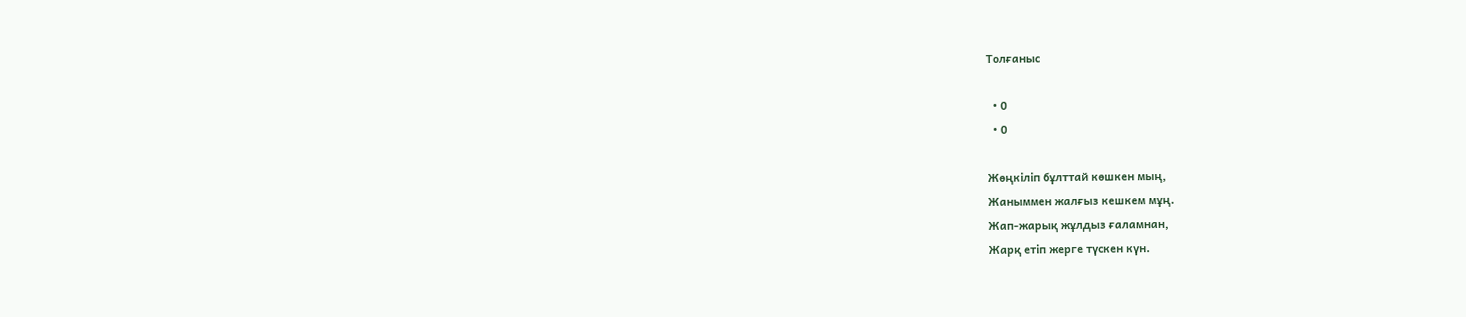Толғаныс

  • 0
  • 0

Жөңкіліп бұлттай көшкен мың,
Жаныммен жалғыз кешкем мұң.
Жап-жарық жұлдыз ғаламнан,
Жарқ етіп жерге түскен күн.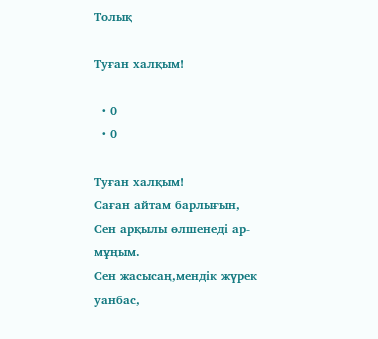Толық

Туған халқым!

  • 0
  • 0

Туған халқым!
Саған айтам барлығын,
Сен арқылы өлшенеді ар-мұңым.
Сен жасысаң,мендік жүрек уанбас,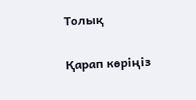Толық

Қарап көріңіз